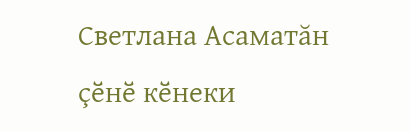Светлана Асаматăн çӗнӗ кӗнеки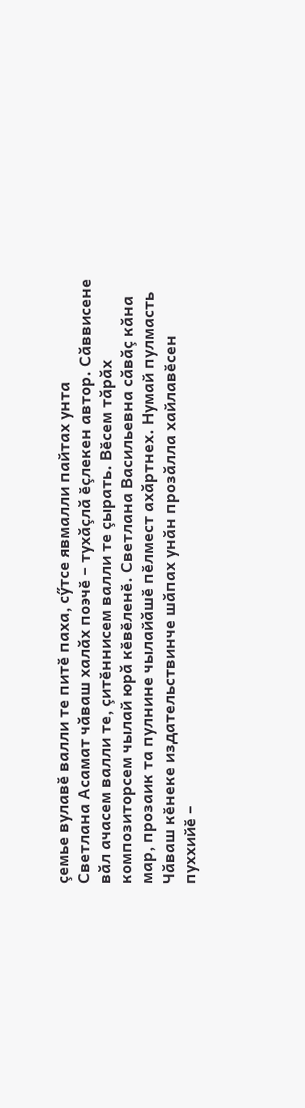çемье вулавӗ валли те питӗ паха, сӳтсе явмалли пайтах унта
Светлана Асамат чăваш халăх поэчӗ – тухăçлă ӗçлекен автор. Сăввисене вăл ачасем валли те, çитӗннисем валли те çырать. Вӗсем тăрăх композиторсем чылай юрă кӗвӗленӗ. Светлана Васильевна сăвăç кăна мар, прозаик та пулнине чылайăшӗ пӗлмест ахăртнех. Нумай пулмасть Чăваш кӗнеке издательствинче шăпах унăн прозăлла хайлавӗсен пуххийӗ –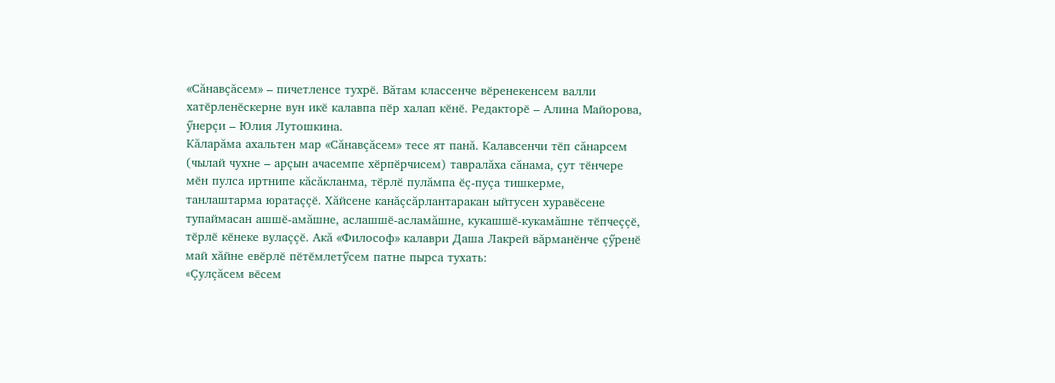«Сăнавçăсем» – пичетленсе тухрӗ. Вăтам классенче вӗренекенсем валли хатӗрленӗскерне вун икӗ калавпа пӗр халап кӗнӗ. Редакторӗ – Алина Майорова, ӳнерçи – Юлия Лутошкина.
Кăларăма ахальтен мар «Сăнавçăсем» тесе ят панă. Калавсенчи тӗп сăнарсем (чылай чухне – арçын ачасемпе хӗрпӗрчисем) тавралăха сăнама, çут тӗнчере мӗн пулса иртнипе кăсăкланма, тӗрлӗ пулăмпа ӗç-пуçа тишкерме, танлаштарма юратаççӗ. Хăйсене канăçсăрлантаракан ыйтусен хуравӗсене тупаймасан ашшӗ-амăшне, аслашшӗ-асламăшне, кукашшӗ-кукамăшне тӗпчеççӗ, тӗрлӗ кӗнеке вулаççӗ. Акă «Философ» калаври Даша Лакрей вăрманӗнче çӳренӗ май хăйне евӗрлӗ пӗтӗмлетӳсем патне пырса тухать:
«Çулçăсем вӗсем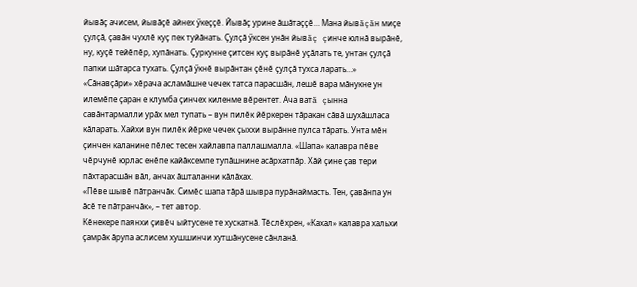йывăç ачисем, йывăçӗ айнех ӳкеççӗ. Йывăç урине ăшăтаççӗ… Мана йывăçăн миçе çулçă, çавăн чухлӗ куç пек туйăнать. Çулçă ӳксен унăн йывăç çинче юлнă вырăнӗ, ну, куçӗ тейӗпӗр, хупăнать. Çуркунне çитсен куç вырăнӗ уçăлать те, унтан çулçă папки шăтарса тухать. Çулçă ӳкнӗ вырăнтан çӗнӗ çулçă тухса ларать…»
«Сăнавçăри» хӗрача асламăшне чечек татса парасшăн, лешӗ вара мăнукне ун илемӗпе çаран е клумба çинчех киленме вӗрентет. Ача ватă çынна савăнтармалли урăх мел тупать – вун пилӗк йӗркерен тăракан сăвă шухăшласа кăларать. Хайхи вун пилӗк йӗрке чечек çыххи вырăнне пулса тăрать. Унта мӗн çинчен каланине пӗлес тесен хайлавпа паллашмалла. «Шапа» калавра пӗве чӗрчунӗ юрлас енӗпе кайăксемпе тупăшнине асăрхатпăр. Хăй çине çав тери пăхтарасшăн вăл, анчах ăшталанни кăлăхах.
«Пӗве шывӗ пăтранчăк. Симӗс шапа тăрă шывра пурăнаймасть. Тен, çавăнпа ун ăсӗ те пăтранчăк», – тет автор.
Кӗнекере паянхи çивӗч ыйтусене те хускатнă. Тӗслӗхрен, «Кахал» калавра хальхи çамрăк ăрупа аслисем хушшинчи хутшăнусене сăнланă.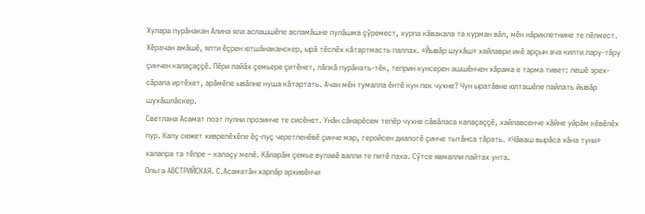Хулара пурăнакан Алина яла аслашшӗпе асламăшне пулăшма çӳремест, хурпа кăвакала та курман вăл, мӗн нăриклетнине те пӗлмест. Хӗрачан амăшӗ, ялти ӗçрен ютшăнаканскер, ырă тӗслӗх кăтартмасть паллах. «Йывăр шухăш» хайлаври икӗ арçын ача килти лару-тăру çинчен калаçаççӗ. Пӗри лайăх çемьере çитӗнет, лăпкă пурăнать-тӗк, теприн кунсерен ашшӗнчен хăрама е тарма тивет: лешӗ эрех-сăрапа иртӗхет, арăмӗпе ывăлне нуша кăтартать. Ачан мӗн тумалла ӗнтӗ кун пек чухне? Чун ыратăвне юлташӗпе пайлать йывăр шухăшлăскер.
Светлана Асамат поэт пулни прозинче те сисӗнет. Унăн сăнарӗсем тепӗр чухне сăвăласа калаçаççӗ, хайлавсенче хăйне уйрăм кӗвӗлӗх пур. Калу сюжет хиврелӗхӗпе ӗç-пуç черетленӗвӗ çинче мар, геройсен диалогӗ çинче тытăнса тăрать. «Чăваш вырăса хăна туни» халапра та тӗпре – калаçу мелӗ. Кăларăм çемье вулавӗ валли те питӗ паха. Сӳтсе явмалли пайтах унта.
Ольга АВСТРИЙСКАЯ. С.Асаматăн харпăр архивӗнчи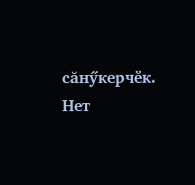сăнӳкерчӗк.
Нет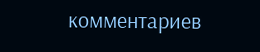комментариев